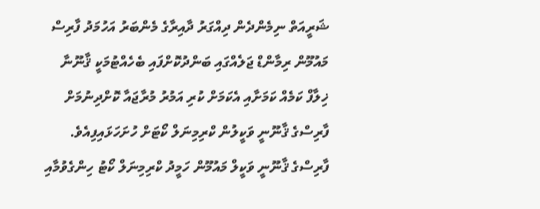ޝަރީއަތް ނިމެންދެން ދިއްގަރު ދާއިރާގެ މެންބަރު އަހުމަދު ފާރިސް މައުމޫން ރިމާންޑް ޖަލެއްގައި ބަންދުކޮށްފައި ބެހެއްޓުމަކީ ޤާނޫނާ ޚިލާފް ކަމެއް ކަމަށާއި އެކަމަށް ކުރި އަމުރު މުރާޖައާ ކޮށްދިނުމަށް ފާރިސްގެ ޤާނޫނީ ވަކީލުން ކްރިމިނަލް ކޯޓަށް ހުށަހަޅައިފިއެވެ.
ފާރިސްގެ ޤާނޫނީ ވަކީލް މައުމޫން ހަމީދު ކްރިމިނަލް ކޯޓު ހިންގެވުމާއި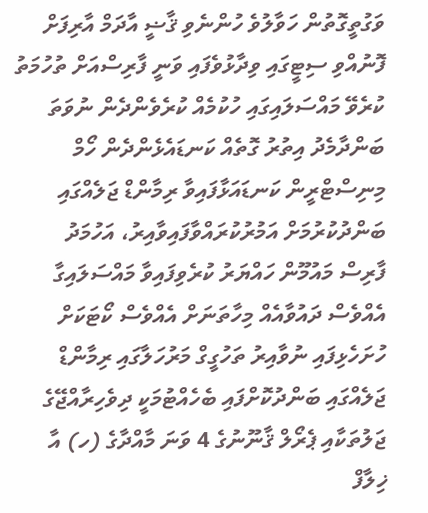ވަގުތީގޮތުން ހަވާލުވެ ހުންނެވި ޤާޟީ އާދަމް އާރިފަށް ފޮނުއްވި ސިޓީގައި ވިދާޅުވެފައި ވަނީ ފާރިސްއަށް ތުހުމަތު ކުރެވޭ މައްސަލައިގައި ހުކުމެއް ކުރެވެންދެން ނުވަތަ ބަންދާމެދު އިތުރު ގޮތެއް ކަނޑައެޅެންދެން ހޯމް މިނިސްޓްރީން ކަނޑައަޅާފައިވާ ރިމާންޑް ޖަލެއްގައި ބަންދުކުރުމަށް އަމުރުކުރައްވާފައިވާއިރު، އަހުމަދު ފާރިސް މައުމޫން ހައްޔަރު ކުރެވިފައިވާ މައްސަލައިގާ އެއްވެސް ދައުވާއެއް މިހާތަނަށް އެއްވެސް ކޯޓަކަށް ހުށަހެޅިފައި ނުވާއިރު ތަހުގީގް މަރުހަލާގައި ރިމާންޑް ޖަލެއްގައި ބަންދުކޮށްފައި ބެހެއްޓުމަކީ ދިވެހިރާއްޖޭގެ ޖަލުތަކާއި ޕެރޯލް ޤާނޫނުގެ 4 ވަނަ މާއްދާގެ (ހ) އާ ޚިލާފް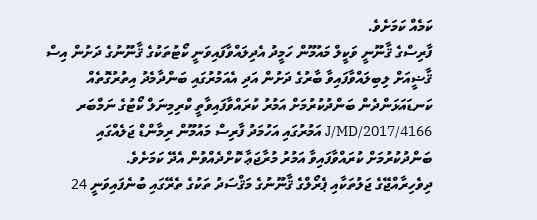ކަމެއް ކަމަށެވެ.
ފާރިސްގެ ޤާނޫނީ ވަކީލް މައުމޫން ހަމީދު އެދިލައްވާފައިވަނީ ކޯޓުތަކުގެ ޤާނޫނުގެ ދަށުން އިސް ޤާޟީއަށް ލިބިލައްވާފައިވާ ބާރުގެ ދަށުން އަދި އެއަމުރުގައި ބަންދާމެދު އިތުރުގޮތެއް ކަނޑައަޅަންދެން ބަންދުކުރުމަށް އަމުރު ކުރައްވާފައިވާތީ ކްރިމިނަލް ކޯޓުގެ ނަމްބަރ J/MD/2017/4166 އަމުރުގައި އަހުމަދު ފާރިސް މައުމޫން ރިމާންޑް ޖަލެއްގައި ބަންދުކުރުމަށް ކުރައްވާފައިވާ އަމުރު މުރާޖަޢާ ކޮށްދެއްވުން އެދޭ ކަމަށެވެ.
ދިވެހިރާއްޖޭގެ ޖަލުތަކާއި ޕެރޯލްގެ ޤާނޫނުގެ މަޤްސަދު ތަކުގެ ތެރޭގައި ބުނެފައިވަނީ 24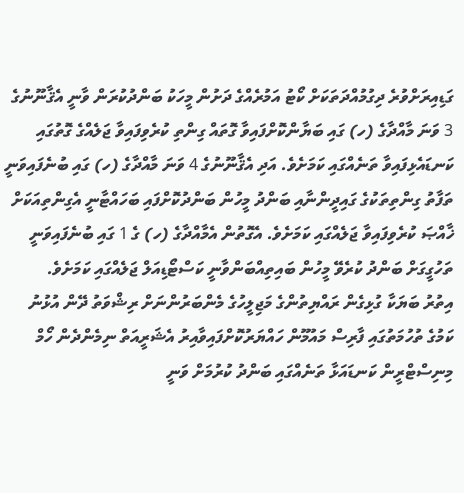ގަޑިއިރަށްވުރެ ދިގުމުއްދަތަކަށް ކޯޓު އަމުރެއްގެ ދަށުން މީހަކު ބަންދުކުރަން ވާނީ އެޤާނޫނުގެ 3 ވަނަ މާއްދާގެ (ހ) ގައި ބަޔާންކޮށްފައިވާ ގޮތައް ގިންތި ކުރެވިފައިވާ ޖަލެއްގެ ގޮތުގައި ކަނޑައެޅިފައިވާ ތަނެއްގައި ކަމަށެވެ. އަދި އެޤާނޫނުގެ 4 ވަނަ މާއްދާގެ (ހ) ގައި ބުނެފައިވަނީ ތަފާތު ގިންތިތަކުގެ ގައިދީންނާއި ބަންދު މީހުން ބަންދުކޮށްފައި ބަހައްޓާނީ އެގިންތިއަކަށް ޚާއްޞަ ކުރެވިފައިވާ ޖަލެއްގައި ކަމަށެވެ. އެގޮތުން އެމާއްދާގެ (ހ) ގެ 1 ގައި ބުނެފައިވަނީ ތަހުގީގަށް ބަންދު ކުރެވޭ މީހުން ބައިތިއްބަންވާނީ ކަސްޓޯޑިއަލް ޖަލެއްގައި ކަމަށެވެ.
އިތުރު ބަޔަކާ ގުޅިގެން ރައްޔިތުންގެ މަޖިލީހުގެ މެންބަރުންނަށް ރިޝްވަތު ދޭން އުޅުނު ކަމުގެ ތުހުމަތުގައި ފާރިސް މައުމޫން ހައްޔަރުކޮށްފައިވާއިރު އެޝަރީއަތް ނިމެންދެން ހޯމް މިނިސްޓްރީން ކަނޑައަޅާ ތަނެއްގައި ބަންދު ކުރުމަށް ވަނީ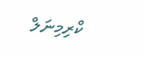ކްރިމިނަލް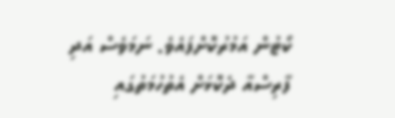ކޯޓުން އަމުރުކޮށްފައެވެ. ނަމަވެސް އަދި ފާރިސްއާ ދެކޮޅަށް އެތުހުމަތުގައި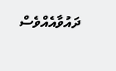ދައުވާއެއްވެސް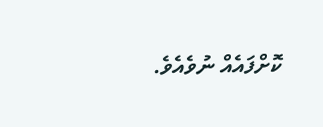ކޮށްފައެއް ނުވެއެވެ.